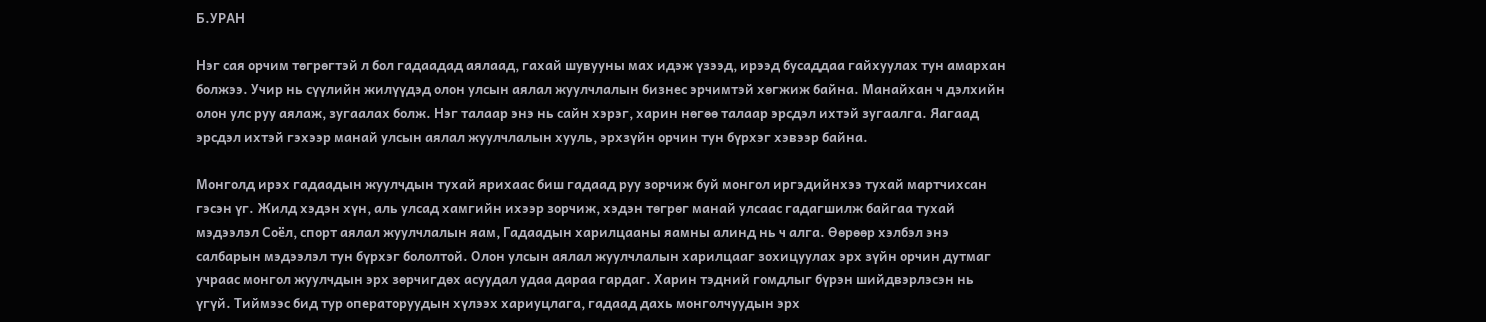Б.УРАН

Нэг сая орчим төгрөгтэй л бол гадаадад аялаад, гахай шувууны мах идэж үзээд, ирээд бусаддаа гайхуулах тун амархан болжээ. Учир нь сүүлийн жилүүдэд олон улсын аялал жуулчлалын бизнес эрчимтэй хөгжиж байна. Манайхан ч дэлхийн олон улс руу аялаж, зугаалах болж. Нэг талаар энэ нь сайн хэрэг, харин нөгөө талаар эрсдэл ихтэй зугаалга. Яагаад эрсдэл ихтэй гэхээр манай улсын аялал жуулчлалын хууль, эрхзүйн орчин тун бүрхэг хэвээр байна.

Монголд ирэх гадаадын жуулчдын тухай ярихаас биш гадаад руу зорчиж буй монгол иргэдийнхээ тухай мартчихсан гэсэн үг. Жилд хэдэн хүн, аль улсад хамгийн ихээр зорчиж, хэдэн төгрөг манай улсаас гадагшилж байгаа тухай мэдээлэл Соёл, спорт аялал жуулчлалын яам, Гадаадын харилцааны яамны алинд нь ч алга. Өөрөөр хэлбэл энэ салбарын мэдээлэл тун бүрхэг бололтой. Олон улсын аялал жуулчлалын харилцааг зохицуулах эрх зүйн орчин дутмаг учраас монгол жуулчдын эрх зөрчигдөх асуудал удаа дараа гардаг. Харин тэдний гомдлыг бүрэн шийдвэрлэсэн нь үгүй. Тиймээс бид тур операторуудын хүлээх хариуцлага, гадаад дахь монголчуудын эрх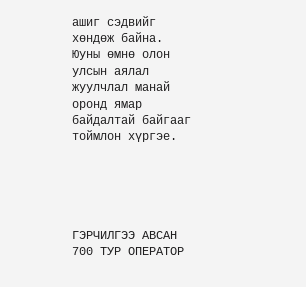ашиг сэдвийг хөндөж байна. Юуны өмнө олон улсын аялал жуулчлал манай оронд ямар байдалтай байгааг тоймлон хүргэе.





ГЭРЧИЛГЭЭ АВСАН 700 ТУР ОПЕРАТОР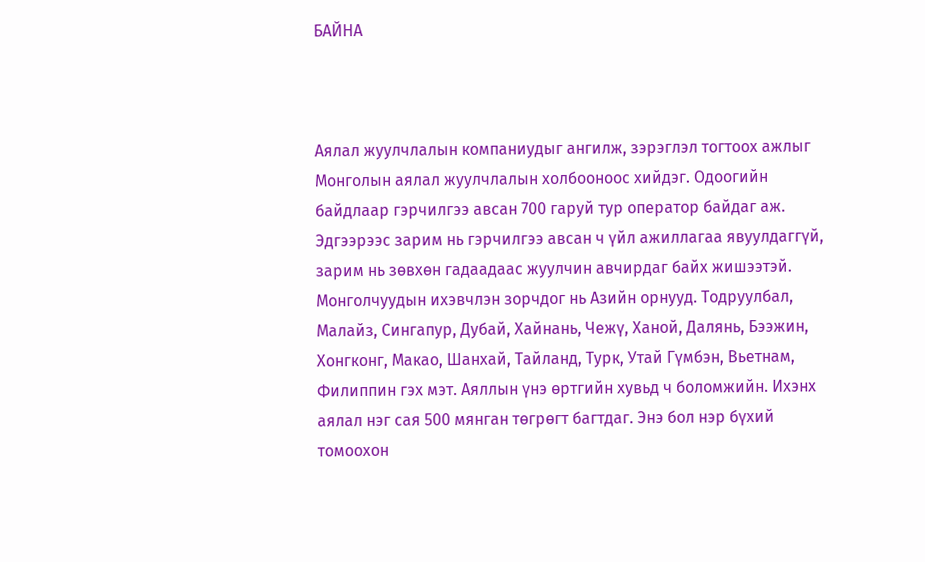БАЙНА



Аялал жуулчлалын компаниудыг ангилж, зэрэглэл тогтоох ажлыг Монголын аялал жуулчлалын холбооноос хийдэг. Одоогийн байдлаар гэрчилгээ авсан 700 гаруй тур оператор байдаг аж. Эдгээрээс зарим нь гэрчилгээ авсан ч үйл ажиллагаа явуулдаггүй, зарим нь зөвхөн гадаадаас жуулчин авчирдаг байх жишээтэй. Монголчуудын ихэвчлэн зорчдог нь Азийн орнууд. Тодруулбал, Малайз, Сингапур, Дубай, Хайнань, Чежү, Ханой, Далянь, Бээжин, Хонгконг, Макао, Шанхай, Тайланд, Турк, Утай Гүмбэн, Вьетнам, Филиппин гэх мэт. Аяллын үнэ өртгийн хувьд ч боломжийн. Ихэнх аялал нэг сая 500 мянган төгрөгт багтдаг. Энэ бол нэр бүхий томоохон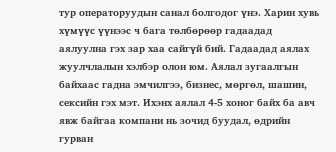тур операторуудын санал болгодог үнэ. Харин хувь хүмүүс үүнээс ч бага төлбөрөөр гадаадад аялуулна гэх зар хаа сайгүй бий. Гадаадад аялах жуулчлалын хэлбэр олон юм. Аялал зугаалгын байхаас гадна эмчилгээ, бизнес, мөргөл, шашин, сексийн гэх мэт. Ихэнх аялал 4-5 хоног байх ба авч явж байгаа компани нь зочид буудал, өдрийн гурван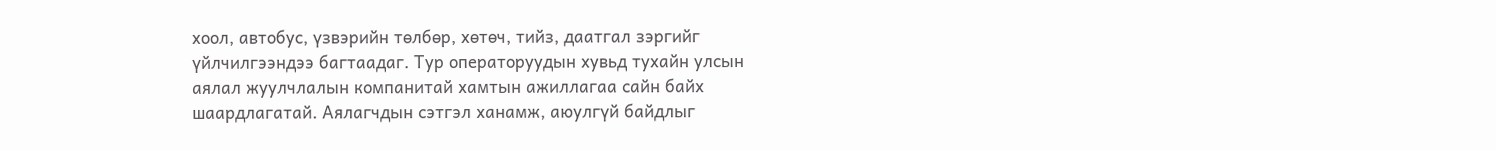хоол, автобус, үзвэрийн төлбөр, хөтөч, тийз, даатгал зэргийг үйлчилгээндээ багтаадаг. Тур операторуудын хувьд тухайн улсын аялал жуулчлалын компанитай хамтын ажиллагаа сайн байх шаардлагатай. Аялагчдын сэтгэл ханамж, аюулгүй байдлыг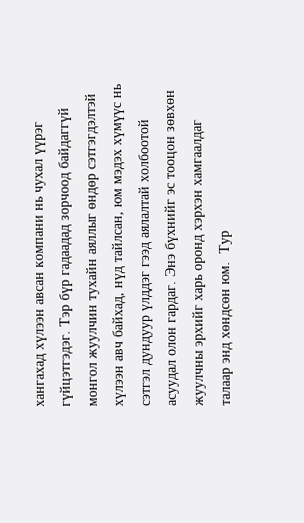хангахад хүлээн авсан компани нь чухал үүрэг гүйцэтгэдэг. Тэр бүр гадаадад зорчоод байдаггүй монгол жуулчин тухайн аяллыг өндөр сэтгэгдэлтэй хүлээн авч байхад, нүд тайлсан, юм мэдэх хүмүүс нь сэтгэл дундуур үлддэг гээд аялалтай холбоотой асуудал олон гардаг. Энэ бүхнийг эс тооцон зөвхөн жуулчны эрхийг харь оронд хэрхэн хамгаалдаг талаар энд хөндсөн юм.  Тур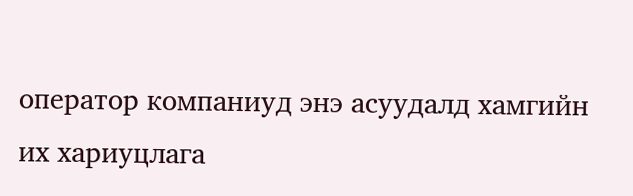оператор компаниуд энэ асуудалд хамгийн их хариуцлага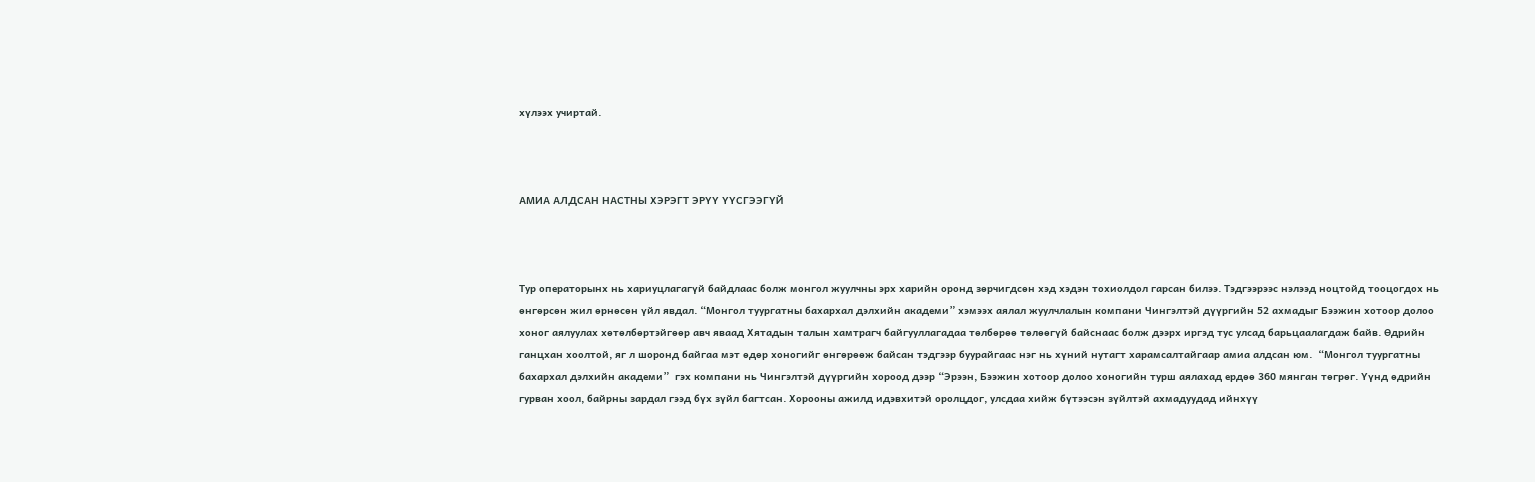хүлээх учиртай.



АМИА АЛДСАН НАСТНЫ ХЭРЭГТ ЭРҮҮ ҮҮСГЭЭГҮЙ



Тур операторынх нь хариуцлагагүй байдлаас болж монгол жуулчны эрх харийн оронд зөрчигдсөн хэд хэдэн тохиолдол гарсан билээ. Тэдгээрээс нэлээд ноцтойд тооцогдох нь өнгөрсөн жил өрнөсөн үйл явдал. “Монгол туургатны бахархал дэлхийн академи” хэмээх аялал жуулчлалын компани Чингэлтэй дүүргийн 52 ахмадыг Бээжин хотоор долоо хоног аялуулах хөтөлбөртэйгөөр авч яваад Хятадын талын хамтрагч байгууллагадаа төлбөрөө төлөөгүй байснаас болж дээрх иргэд тус улсад барьцаалагдаж байв. Өдрийн ганцхан хоолтой, яг л шоронд байгаа мэт өдөр хоногийг өнгөрөөж байсан тэдгээр буурайгаас нэг нь хүний нутагт харамсалтайгаар амиа алдсан юм.  “Монгол туургатны бахархал дэлхийн академи”  гэх компани нь Чингэлтэй дүүргийн хороод дээр “Эрээн, Бээжин хотоор долоо хоногийн турш аялахад ердөө 360 мянган төгрөг. Үүнд өдрийн гурван хоол, байрны зардал гээд бүх зүйл багтсан. Хорооны ажилд идэвхитэй оролцдог, улсдаа хийж бүтээсэн зүйлтэй ахмадуудад ийнхүү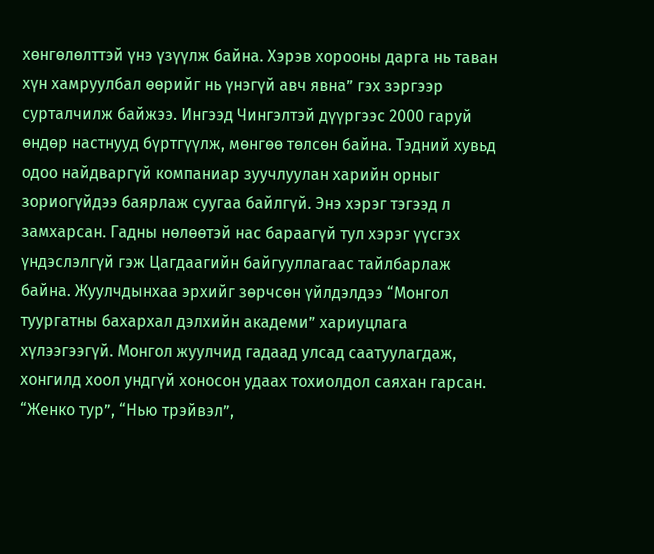хөнгөлөлттэй үнэ үзүүлж байна. Хэрэв хорооны дарга нь таван хүн хамруулбал өөрийг нь үнэгүй авч явна” гэх зэргээр сурталчилж байжээ. Ингээд Чингэлтэй дүүргээс 2000 гаруй өндөр настнууд бүртгүүлж, мөнгөө төлсөн байна. Тэдний хувьд одоо найдваргүй компаниар зуучлуулан харийн орныг зориогүйдээ баярлаж суугаа байлгүй. Энэ хэрэг тэгээд л замхарсан. Гадны нөлөөтэй нас бараагүй тул хэрэг үүсгэх үндэслэлгүй гэж Цагдаагийн байгууллагаас тайлбарлаж байна. Жуулчдынхаа эрхийг зөрчсөн үйлдэлдээ “Монгол туургатны бахархал дэлхийн академи” хариуцлага хүлээгээгүй. Монгол жуулчид гадаад улсад саатуулагдаж, хонгилд хоол ундгүй хоносон удаах тохиолдол саяхан гарсан. “Женко тур”, “Нью трэйвэл”,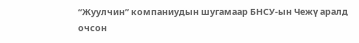“Жуулчин” компаниудын шугамаар БНСУ-ын Чежү аралд очсон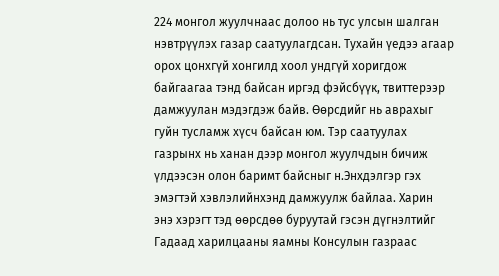224 монгол жуулчнаас долоо нь тус улсын шалган нэвтрүүлэх газар саатуулагдсан. Тухайн үедээ агаар орох цонхгүй хонгилд хоол ундгүй хоригдож байгаагаа тэнд байсан иргэд фэйсбүүк, твиттерээр дамжуулан мэдэгдэж байв. Өөрсдийг нь аврахыг гуйн тусламж хүсч байсан юм. Тэр саатуулах газрынх нь ханан дээр монгол жуулчдын бичиж үлдээсэн олон баримт байсныг н.Энхдэлгэр гэх эмэгтэй хэвлэлийнхэнд дамжуулж байлаа. Харин энэ хэрэгт тэд өөрсдөө буруутай гэсэн дүгнэлтийг Гадаад харилцааны яамны Консулын газраас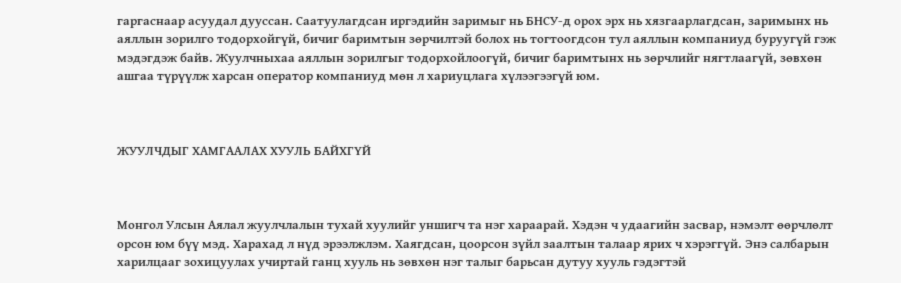гаргаснаар асуудал дууссан. Саатуулагдсан иргэдийн заримыг нь БНСУ-д орох эрх нь хязгаарлагдсан, заримынх нь аяллын зорилго тодорхойгүй, бичиг баримтын зөрчилтэй болох нь тогтоогдсон тул аяллын компаниуд буруугүй гэж мэдэгдэж байв. Жуулчныхаа аяллын зорилгыг тодорхойлоогүй, бичиг баримтынх нь зөрчлийг нягтлаагүй, зөвхөн ашгаа түрүүлж харсан оператор компаниуд мөн л хариуцлага хүлээгээгүй юм.



ЖУУЛЧДЫГ ХАМГААЛАХ ХУУЛЬ БАЙХГҮЙ



Монгол Улсын Аялал жуулчлалын тухай хуулийг уншигч та нэг хараарай. Хэдэн ч удаагийн засвар, нэмэлт өөрчлөлт орсон юм бүү мэд. Харахад л нүд эрээлжлэм. Хаягдсан, цоорсон зүйл заалтын талаар ярих ч хэрэггүй. Энэ салбарын харилцааг зохицуулах учиртай ганц хууль нь зөвхөн нэг талыг барьсан дутуу хууль гэдэгтэй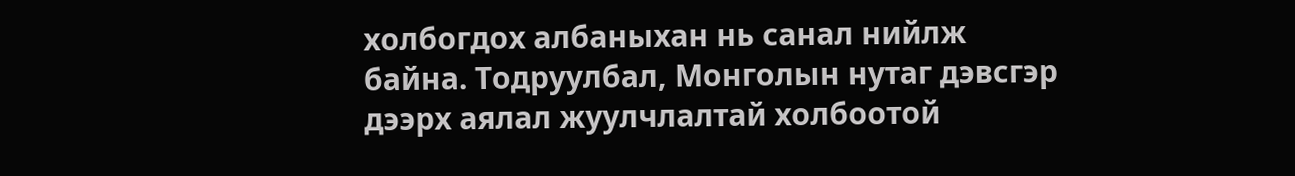холбогдох албаныхан нь санал нийлж байна. Тодруулбал, Монголын нутаг дэвсгэр дээрх аялал жуулчлалтай холбоотой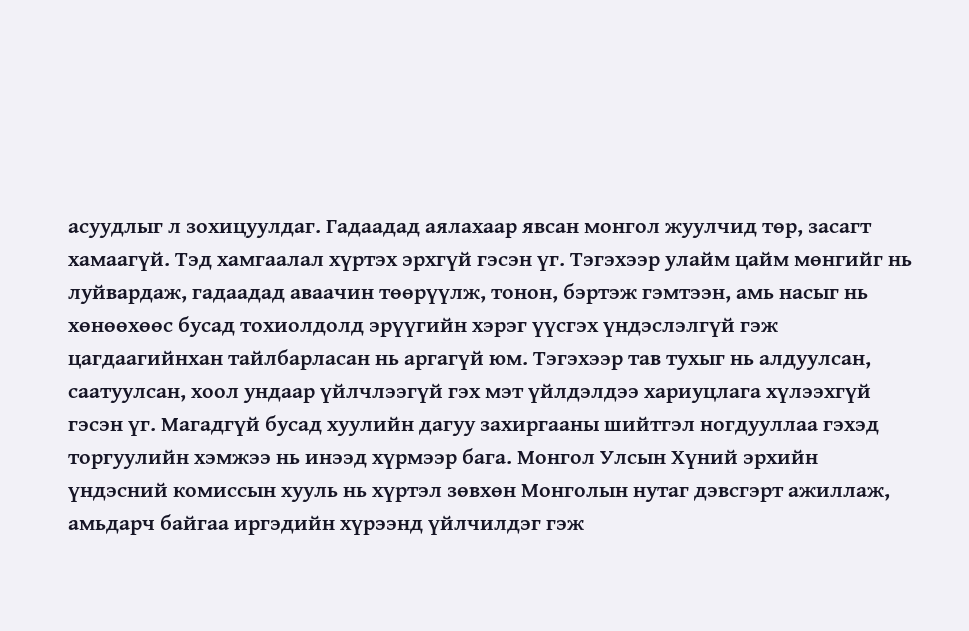асуудлыг л зохицуулдаг. Гадаадад аялахаар явсан монгол жуулчид төр, засагт хамаагүй. Тэд хамгаалал хүртэх эрхгүй гэсэн үг. Тэгэхээр улайм цайм мөнгийг нь луйвардаж, гадаадад аваачин төөрүүлж, тонон, бэртэж гэмтээн, амь насыг нь хөнөөхөөс бусад тохиолдолд эрүүгийн хэрэг үүсгэх үндэслэлгүй гэж цагдаагийнхан тайлбарласан нь аргагүй юм. Тэгэхээр тав тухыг нь алдуулсан, саатуулсан, хоол ундаар үйлчлээгүй гэх мэт үйлдэлдээ хариуцлага хүлээхгүй гэсэн үг. Магадгүй бусад хуулийн дагуу захиргааны шийтгэл ногдууллаа гэхэд торгуулийн хэмжээ нь инээд хүрмээр бага. Монгол Улсын Хүний эрхийн үндэсний комиссын хууль нь хүртэл зөвхөн Монголын нутаг дэвсгэрт ажиллаж, амьдарч байгаа иргэдийн хүрээнд үйлчилдэг гэж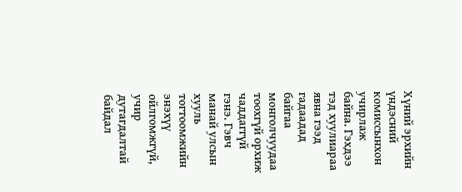Хүний эрхийн үндэсний комиссынхон учирлаж байна. Гэхдээ тэд хуулиараа явна гээд гадаадад байгаа монголчуудаа тоохгүй орхиж чаддаггүй гэнэ. Гэвч манай улсын хууль тогтоомжийн энэхүү ойлгомжгүй, учир дутагдалтай байдал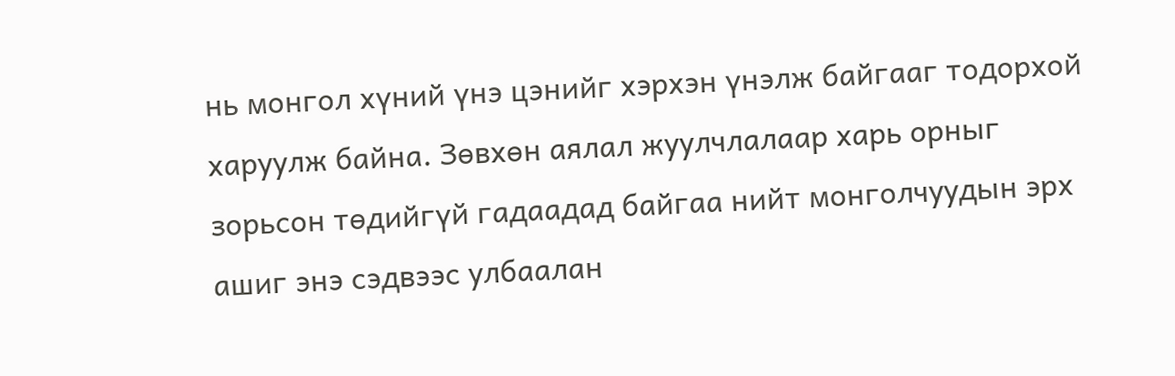нь монгол хүний үнэ цэнийг хэрхэн үнэлж байгааг тодорхой харуулж байна. Зөвхөн аялал жуулчлалаар харь орныг зорьсон төдийгүй гадаадад байгаа нийт монголчуудын эрх ашиг энэ сэдвээс улбаалан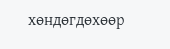хөндөгдөхөөр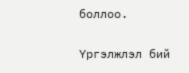боллоо.

Үргэлжлэл бий